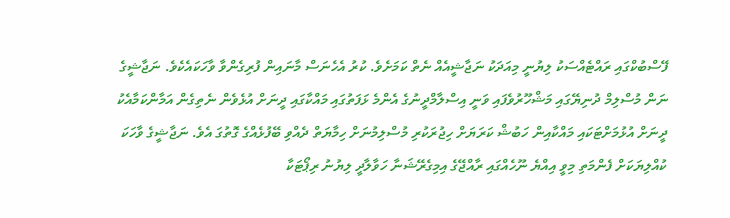ފޭސްބުކްގައި ރައްޓެއްސަކު ލިޔުނީ މިއަދަކު ނަޖާޝީއެއް ނެތް ކަމަށެވެ. ކުރު އެހެނަސް މާނައިން ފުރިގެންވާ ވާހަކައެކެވެ. ނަޖާޝީގެ ނަން މުސްލިމް ދުނިޔޭގައި މަޝްހޫރުވެފައި ވަނީ އިސްލާމްދީނުގެ އެންމެ ޅަފަތުގައި މައްކާގައި ދީނަށް އުޅެވެން ނެތިގެން އަމާންކަމާއެކު ދީނަށް އުޅުމަށްޓަކައި މައްކާއިން ހަބުޝް ކަރަޔަށް ހިޖުރަކުރި މުސްލިމުނަށް ހިމާޔަތް ދެއްވި ބޭފުޅެއްގެ ގޮތުގަ އެވެ. ނަޖާޝީގެ ވާހަކަ ކުއްލިޔަކަށް ފެންމަތި މިވީ އިއްޔެ ނޫހެއްގައި ރާއްޖޭގެ އިމިގެރޭޝަނާ ހަވާލާދީ ލިޔުނު ރިޕޯޓަކާ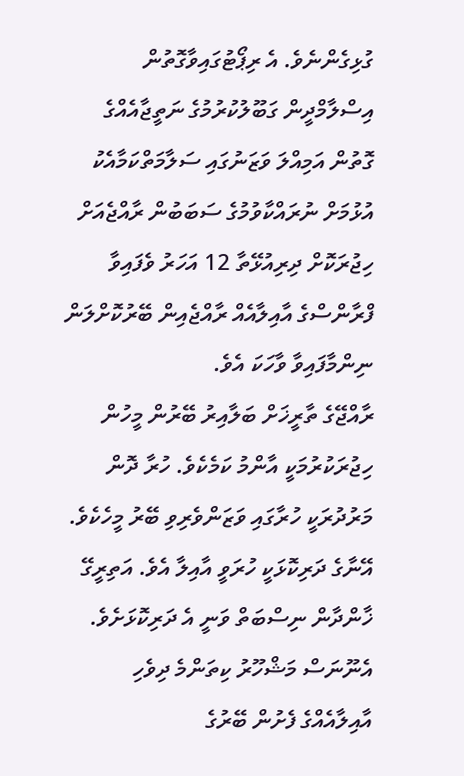ގުޅިގެންނެވެ. އެ ރިޕޯޓުގައިވާގޮތުން އިސްލާމްދީން ގަބޫލުކުރުމުގެ ނަތީޖާއެއްގެ ގޮތުން އަމިއްލަ ވަޒަނުގައި ސަލާމަތްކަމާއެކު އުޅުމަށް ނުރައްކާވުމުގެ ސަބަބުން ރާއްޖެއަށް ހިޖުރަކޮށް ދިރިއުޅޭތާ 12 އަހަރު ވެފައިވާ ފްރާންސްގެ އާއިލާއެއް ރާއްޖެއިން ބޭރުކޮށްލަން ނިންމާފައިވާ ވާހަކަ އެވެ.
ރާއްޖޭގެ ތާރީޚަށް ބަލާއިރު ބޭރުން މީހުން ހިޖުރަކުރުމަކީ އާންމު ކަމެކެވެ. ހުރާ ދޮން މަރުދުރަކީ ހުރާގައި ވަޒަންވެރިވި ބޭރު މީހެކެވެ. އޭނާގެ ދަރިކޮޅަކީ ހުރަވީ އާއިލާ އެވެ. އަތިރީގޭ ޚާންދާން ނިސްބަތް ވަނީ އެ ދަރިކޮޅަށެވެ. އެނޫނަސް މަޝްހޫރު ކިތަންމެ ދިވެހި އާއިލާއެއްގެ ފެށުން ބޭރުގެ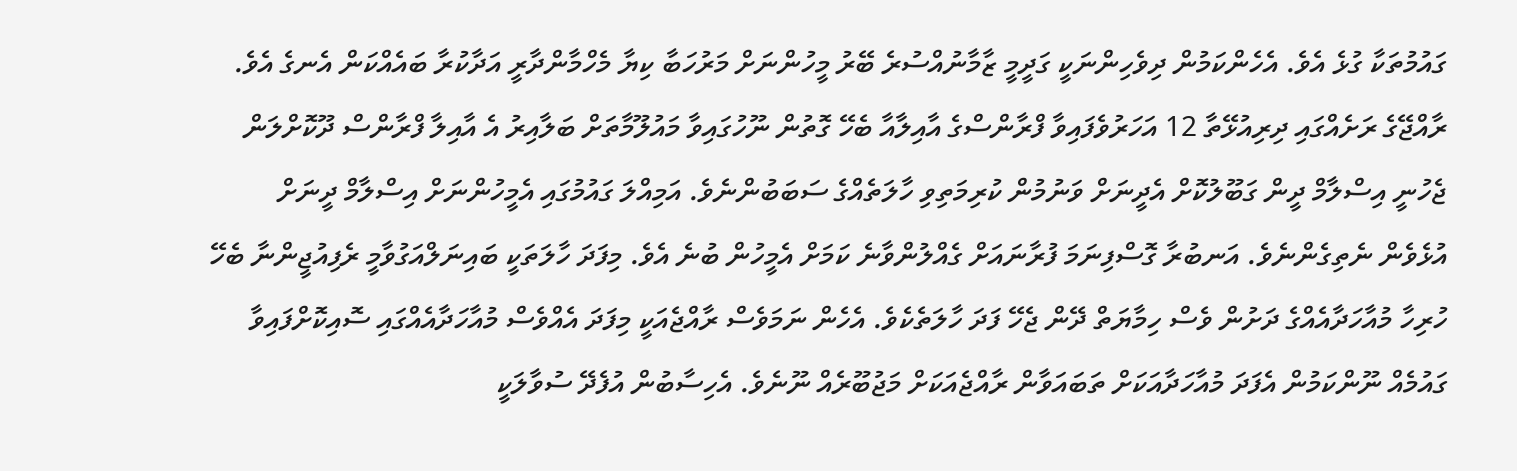ގައުމުތަކާ ގުޅެ އެވެ. އެހެންކަމުން ދިވެހިންނަކީ ގަދީމީ ޒާމާނުއްސުރެ ބޭރު މީހުންނަށް މަރުހަބާ ކިޔާ މެހްމާންދާރީ އަދާކުރާ ބައެއްކަން އެނގެ އެވެ.
ރާއްޖޭގެ ރަށެއްގައި ދިރިއުޅޭތާ 12 އަހަރުވެފައިވާ ފްރާންސްގެ އާއިލާއާ ބެހޭ ގޮތުން ނޫހުގައިވާ މައުލޫމާތަށް ބަލާއިރު އެ އާއިލާ ފްރާންސް ދޫކޮށްލަން ޖެހުނީ އިސްލާމް ދީން ގަބޫލުކޮށް އެދީނަށް ވަނުމުން ކުރިމަތިވި ހާލަތެއްގެ ސަބަބުންނެވެ. އަމިއްލަ ގައުމުގައި އެމީހުންނަށް އިސްލާމް ދީނަށް އުޅެވެން ނެތިގެންނެވެ. އަނބުރާ ގޮސްފިނަމަ ފުރާނައަށް ގެއްލުންވާނެ ކަމަށް އެމީހުން ބުނެ އެވެ. މިފަދަ ހާލަތަކީ ބައިނަލްއަގުވާމީ ރެފިއުޖީންނާ ބެހޭ ހުރިހާ މުއާހަދާއެއްގެ ދަށުން ވެސް ހިމާޔަތް ދޭން ޖެހޭ ފަދަ ހާލަތެކެވެ. އެހެން ނަމަވެސް ރާއްޖެއަކީ މިފަދަ އެއްވެސް މުއާހަދާއެއްގައި ސޮއިކޮށްފައިވާ ގައުމެއް ނޫންކަމުން އެފަދަ މުއާހަދާއަކަށް ތަބައަވާން ރާއްޖެއަކަށް މަޖުބޫރެއް ނޫނެވެ. އެހިސާބުން އުފެދޭ ސުވާލަކީ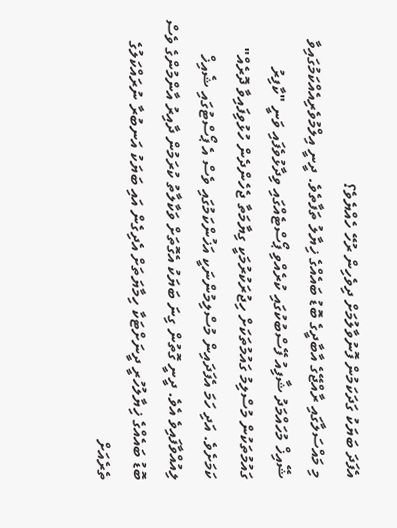އެފަދަ ބަޔަކު ގަދަކަމުން ފޮނުވާލުމަށް ދިވެހިން ރުހޭ ހެއްޔެވެ؟
މި މައްސަލާގައި ރާއްޖޭގެ އާބާދީގެ ބޮޑު ބައެއްގެ ޚިޔާލު ތަފާތެވެ. ދީނީ އިލްމުވެރިއެއްކަމުގައިވާ ޝޭއިޚް މުހައްމަދު ޝާފިއު ފޭސްބުކުގައި ކުރެއްވި ޕޯސްޓެއްގައި ވިދާޅުވެފައި ވަނީ "ކާފިރު ގައުމުތަކުން މުސްލިމު ގައުމުތަކަށް ހިޖުރަކުރުމަކީ ގިޔާމަތާ ޖެހެންދެން ހުޅުވިފައިވާ ދޮރެއް" ކަމަށެވެ. އަދި ހަމަ އެފަދައިން މުސްލިމުންނަކީ އަޚުންކަމުގައި ވެސް އެ ޕޯސްޓުގައި ޝެއިޚް ލިއުއްވާފައިވެ އެވެ. ދީނީ ގޮތުން ގިނަ ބަޔަކު އެގޮތަށް ވަކާލާތު ކުރަމުން ދާއިރު އާންމުންގެ ވެސް ބޮޑު ބައެއްގެ ޚިޔާލުހުރީ ދީނަށްޓަކާ ހިމާޔަތަށް އެދިގެން އައި ބަޔަކު އަނބުރާ ނުރައްކަލުގެ ތެރެއަށް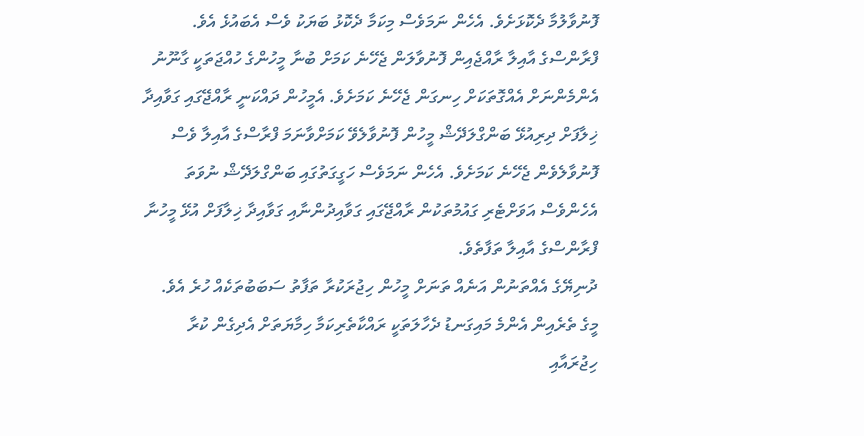ފޮނުވާލުމާ ދެކޮޅަށެވެ. އެހެން ނަމަވެސް މިކަމާ ދެކޮޅު ބަޔަކު ވެސް އެބައުޅެ އެވެ.
ފްރާންސްގެ އާއިލާ ރާއްޖެއިން ފޮނުވާލަން ޖެހޭނެ ކަމަށް ބުނާ މީހުންގެ ހުއްޖަތަކީ ގާނޫނު އެންމެންނަށް އެއްގޮތަކަށް ހިނގަން ޖެހޭނެ ކަމަށެވެ. އެމީހުން ދައްކަނީ ރާއްޖޭގައި ގަވާއިދާ ޚިލާފަށް ދިރިއުޅޭ ބަންގްލަދޭޝް މީހުން ފޮނުވާލެވޭ ކަމަށްވާނަމަ ފްރާސްގެ އާއިލާ ވެސް ފޮނުވާލެވެން ޖެހޭނެ ކަމަށެވެ. އެހެން ނަމަވެސް ހަގީގަތުގައި ބަންގްލަދޭޝް ނުވަތަ އެހެންވެސް އަވަށްޓެރި ގައުމުތަކުން ރާއްޖޭގައި ގަވާއިދުންނާއި ގަވާއިދާ ޚިލާފަށް އުޅޭ މީހުނާ ފްރާންސްގެ އާއިލާ ތަފާތެވެ.
ދުނިޔޭގެ އެއްތަނުން އަނެއް ތަނަށް މީހުން ހިޖުރަކުރާ ތަފާތު ސަބަބުތަކެއް ހުރެ އެވެ. މީގެ ތެރެއިން އެންމެ މައިގަނޑު ދެހާލަތަކީ ރައްކާތެރިކަމާ ހިމާޔަތަށް އެދިގެން ކުރާ ހިޖުރައާއި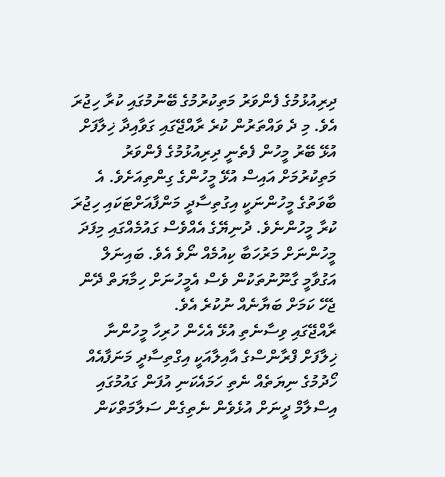ދިރިއުޅުމުގެ ފެންވަރު މަތިކުރުމުގެ ބޭނުމުގައި ކުރާ ހިޖުރަ އެވެ. މި ދެ ވައްތަރުން ކުރެ ރާއްޖޭގައި ގަވާއިދާ ޚިލާފަށް އުޅޭ ބޭރު މީހުން ފެތެނީ ދިރިއުޅުމުގެ ފެންވަރު މަތިކުރުމަށް އައިސް އުޅޭ މީހުންގެ ގިންތިއަށެވެ. އެ ބާވަތުގެ މީހުންނަކީ އިގުތިސާދީ މަންފާއަށްޓަކައި ހިޖުރަ ކުރާ މީހުންނެވެ. ދުނިޔޭގެ އެއްވެސް ގައުމެއްގައި މިފަދަ މީހުންނަށް މަރުހަބާ ކިއުމެއް ނޯވެ އެވެ. ބައިނަލް އަގުވާމީ ގާނޫނުތަކުން ވެސް އެމީހުނަށް ހިމާޔަތް ދޭން ޖެހޭ ކަމަށް ބަޔާނެއް ނުކުރެ އެވެ.
ރާއްޖޭގައި ވިސާނެތި އުޅޭ އެހެން ހުރިހާ މީހުންނާ ޚިލާފަށް ފްރާންސްގެ އާއިލާއަކީ އިގްތިސާދީ މަނަފާއެއް ހޯދުމުގެ ނިޔަތެއް ނެތި ހަމައެކަނި އުފަން ގައުމުގައި އިސްލާމް ދީނަށް އުޅެވެން ނެތިގެން ސަލާމަތްކަން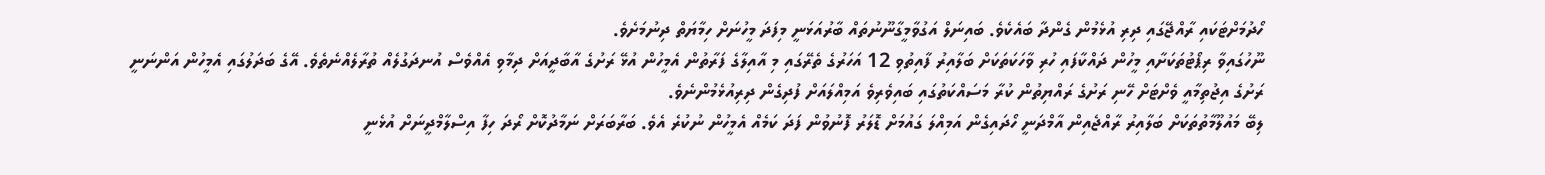ހޯދުމަށްޓަކައި ރާއްޖޭގައި ދިރި އުޅެމުން ގެންދާ ބައެކެވެ. ބައިނަލް އަގުވާމީގާނޫނުތައް ބާރުއަޅަނީ މިފަދަ މީހުނަށް ހިމާޔަތް ދިނުމަށެވެ.
ނޫހުގައިވާ ރިޕޯޓުތަކަށާއި މީހުން ދައްކާފައި ހުރި ވާހަކަތަކަށް ބަލާއިރު ފާއިތުވި 12 އަހަރުގެ ތެރޭގައި މި އާއިލާގެ ފަރާތުން އެމީހުން އުޅޭ ރަށުގެ އާބާދީއަށް ދިމާވި އެއްވެސް އުނދަގުލެއް ތުރާލެއްނެތެވެ. އޭގެ ބަދަލުގައި އެމީހުން އަންނަނީ ރަށުގެ އިޖުތިމާއީ ވެށްޓަށް ހޭނި ރަށުގެ ރައްޔިތުން ކުރާ މަސައްކަތުގައި ބައިވެރިވެ އަމިއްލައަށް ފުދިގެން ދިރިއުޅެމުންނެވެ.
ލިބޭ މައުލޫމާތުތަކަށް ބަލާއިރު ރާއްޖެއިން އާމްދަނީ ހޯދައިގެން އަމިއްލަ ގައުމަށް ޑޮލަރު ފޮނުވުން ފަދަ ކަމެއް އެމީހުން ނުކުރެ އެވެ. ބަރާބަރަށް ނަމާދުކޮށް ރޯދަ ހިފާ އިސްލާމްދީނަށް އުޅެނީ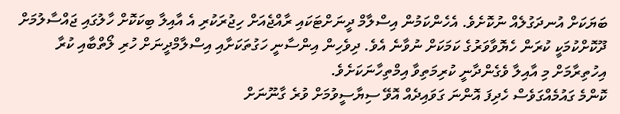ބަޔަކަށް އުނދަގުލެއް ނުކޮށެވެ. އެހެންކަމުން އިސްލާމް ދީނަށްޓަކައި ރާއްޖެއަށް ހިޖުރަކުރި އެ އާއިލާ ބިކަކޮށް ހާލުގައި ޖައްސާލުމަށް ދޫކޮށްކުމަކީ ކުރަން ހެޔޮވާވަރުގެ ކަމަކަށް ނުވާނެ އެވެ. ދިވެހިން އިންސާނީ ހަގުތަކަށާއި އިސްލާމްދީނަށް ހުރި ލޯތްބާއި ކުރާ އިހުތިރާމަށް މި އާއިލާ ވެގެންދާނީ ކުރިމަތިވާ އިމްތިހާނަކަށެވެ.
ކޮންމެ ގައުމެއްގަވެސް ހެދިފަ އޮންނަ ގަވައިދެއް އޮވޭ ސިޔާސީވުމަށް ވުރެ ގާނޫނަށް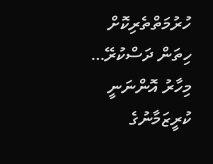ހުރުމަތްތެރިކޮށް ހިތަން ދަސްކުރޭ…
މިހާރު އޮންނަނީ ކުރީޒަމާނުގެ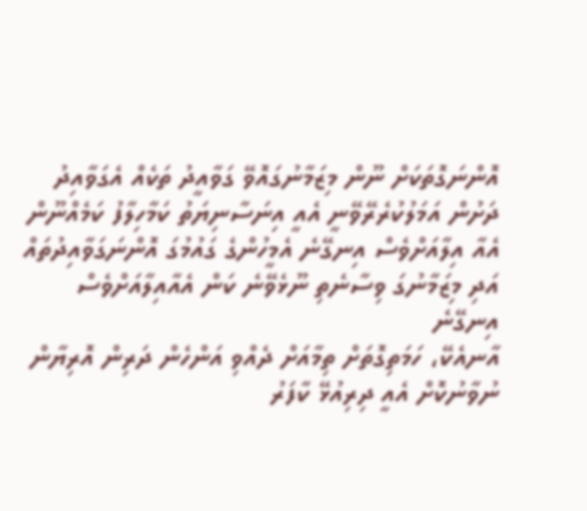އޮންނަގޮތަކަށް ނޫން މިޒަމާނުގައޮވޭ ގަވާއީދު ތަކެއް އެގަވާއިދު ދަށުން އަމަލުކުރެރޭވޭނީ އެއީ އިނަސާނިޔަތު ކަމާހިލާފު ކަމެއްނޫން އެއާ އިލާއަށްވެސް އިނގޭނެ އެމީހުންގެ ގައުމުގަ އޮންނަގަވާއިދުތައް އަދި މިޒަމާނުގަ ވިސާނެތި ނޫޅެވޭނެ ކަން އެއާއިލާއަށްވެސް އިނގޭނެ
އާނއެކޭ، ހަމަތިގޮތަށް ތިމާއަށް ދެއްވި އަންހެން ދަރިން އޮރިޔާން ނުވާނުކޮށް އެއީ ދިރިއުޅޭ ކާފަރު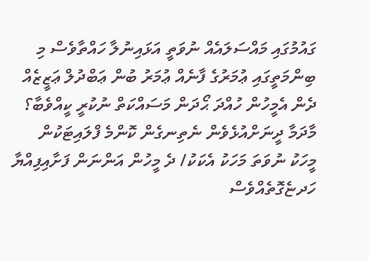ގައުމުގައި މައްސަލައެއް ނުވަތީ އަޅައިނުލާ ހައްތާވެސް މި ބިންމަތީގައި ޢުމަރުގެ ފާނެއް ޢުމަރު ބުން ޢަބްދުލް ޢަޒީޒެއް
ދެން އެމީހުން ހުއްދަ ޙޯދަން މަސައްކަތް ނުކުރީ ކީއްވެބާ؟ މާދަމާ ދީނަށްއުޅެވެން ނެތިނގެން ކޮންމެ ފްލައިޓަކުން މީހަކު ނުވަތަ މަހަކު އެކަކު/ ދެ މީހުން އަންނަން ފަށާއިފިއްޔާ ހަދޏެގޮތެއްވެސް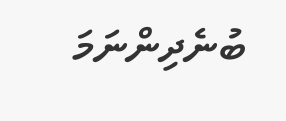ބުނެދިންނަމަ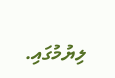ލިޔުމުގައި.